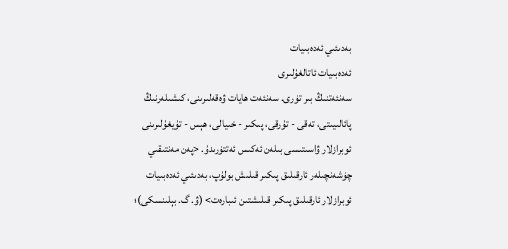بەدىئىي ئەدەبىيات
ئەدەبىيات ئاتالغۇلىرى
سەنئەتنىڭ بىر تۈرى. سەنئەت ھايات ۋەقەلىرىنى، كىشىلەرنىڭ پائالىيىتى، تەقى - تۇرقى، پىكىر - خىيالى، ھېس - تۇيغۇلىرىنى ئوبرازلار ۋاسىتىسى بىلەن ئەكىس ئەتتۈرىدۇ. <پەن مەنتىقىي چۈشەنچىلەر ئارقىلىق پىكىر قىلىش بولۇپ، بەدىئىي ئەدەبىيات ئوبرازلار ئارقىلىق پىكىر قىلىشتىن ئىبارەت> (ۋ. گ. بېلىنسكى)؛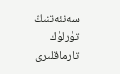سەنئەتنىڭ تۈرلۈك تارماقلىرى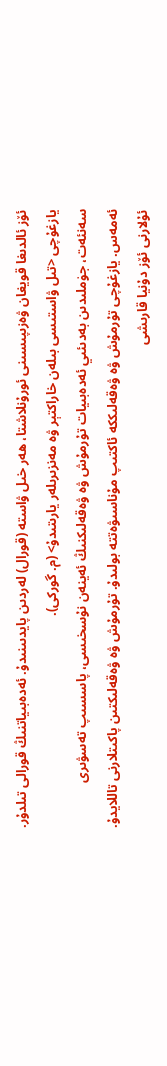ئۆز ئالدىغا قويغان ۋەزىپىسىنى ئورۇنلاشتا، ھەر خىل ۋاستە (قورال) لەردىن پايدىىنىدۇ. ئەدەبىياتنىڭ قورالى تىلدۇر. يازغۇچى <تىل ۋاستىسى بىلەن خاراكتېر ۋە مەنزىرىلەر يارىتىدۇ> (م. گوركى).
سەنئەت، جۈملىدىن بەدىئىي ئەدەبىيات تۇرمۇش ۋە ۋەقەلىكنىڭ ئەينەن نۇسخىسى، پاسسىپ تەسۋىرى ئەمەس. يازغۇچى تۇرمۇش ۋە ۋەقەلىككە ئاكتىپ مۇناسىۋەتتە بولىدۇ. تۇرمۇش ۋە ۋەقەلىكتىن پاكىتلارنى تاللايدۇ. ئۇلارنى ئۆز دۇنيا قارىشى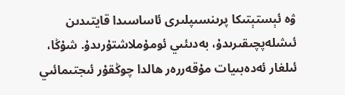ۋە ئېستېتىكا پرىنسىپلىرى ئاساسىدا قايتىدىن ئىشلەپچىقىرىدۇ، بەدىئىي ئومۇملاشتۇرىدۇ. شۇڭا، ئىلغار ئەدەبىيات مۇقەررەر ھالدا چوڭقۇر ئىجتىمائىي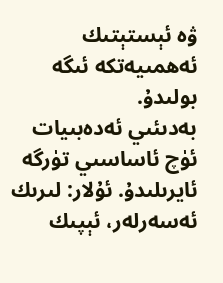ۋە ئېستېتىك ئەھمىيەتكە ئىگە بولىدۇ.
بەدىئىي ئەدەبىيات ئۈچ ئاساسىي تۈرگە ئايرىلىدۇ. ئۇلار: لىرىك ئەسەرلەر، ئېپىك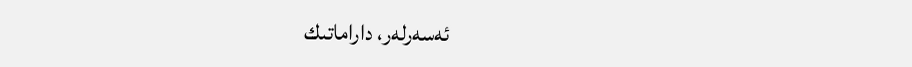ئەسەرلەر، داراماتىك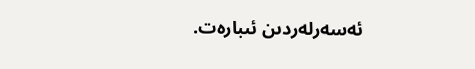ئەسەرلەردىن ئىبارەت.